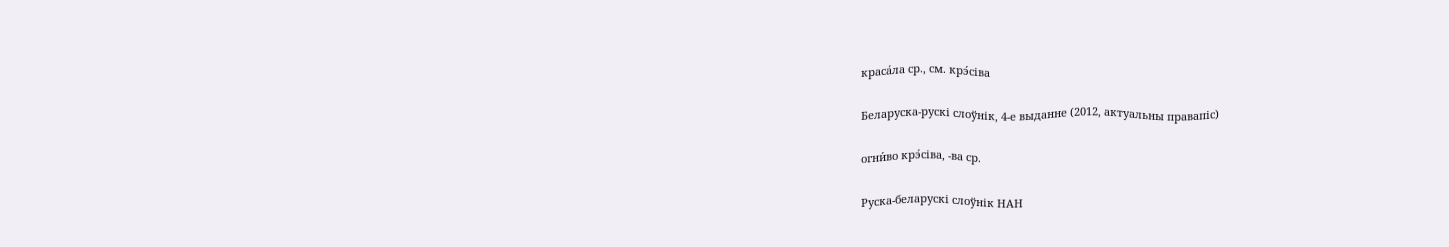краса́ла ср., см. крэ́сіва

Беларуска-рускі слоўнік, 4-е выданне (2012, актуальны правапіс)

огни́во крэ́сіва, -ва ср.

Руска-беларускі слоўнік НАН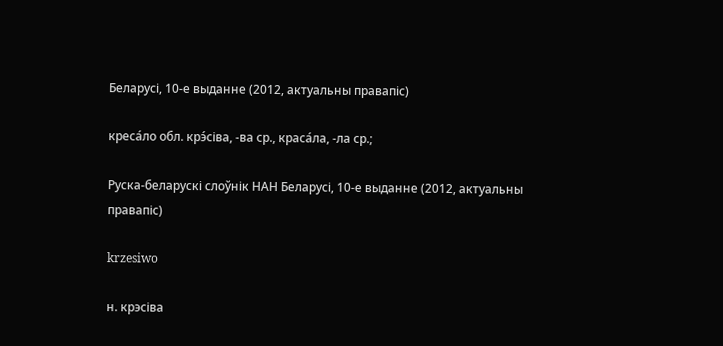Беларусі, 10-е выданне (2012, актуальны правапіс)

креса́ло обл. крэ́сіва, -ва ср., краса́ла, -ла ср.;

Руска-беларускі слоўнік НАН Беларусі, 10-е выданне (2012, актуальны правапіс)

krzesiwo

н. крэсіва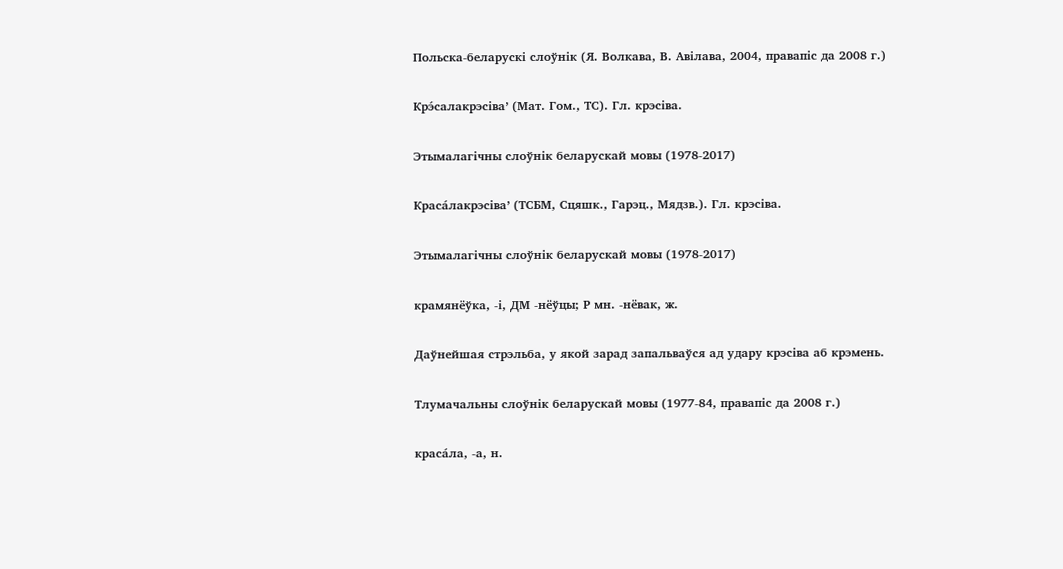Польска-беларускі слоўнік (Я. Волкава, В. Авілава, 2004, правапіс да 2008 г.)

Крэ́салакрэсіва’ (Мат. Гом., ТС). Гл. крэсіва.

Этымалагічны слоўнік беларускай мовы (1978-2017)

Краса́лакрэсіва’ (ТСБМ, Сцяшк., Гарэц., Мядзв.). Гл. крэсіва.

Этымалагічны слоўнік беларускай мовы (1978-2017)

крамянёўка, ‑і, ДМ ‑нёўцы; Р мн. ‑нёвак, ж.

Даўнейшая стрэльба, у якой зарад запальваўся ад удару крэсіва аб крэмень.

Тлумачальны слоўнік беларускай мовы (1977-84, правапіс да 2008 г.)

краса́ла, ‑а, н.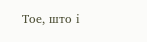Тое, што і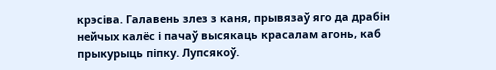крэсіва. Галавень злез з каня, прывязаў яго да драбін нейчых калёс і пачаў высякаць красалам агонь, каб прыкурыць піпку. Лупсякоў.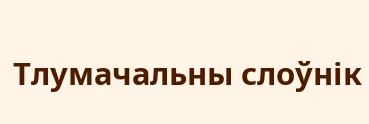Тлумачальны слоўнік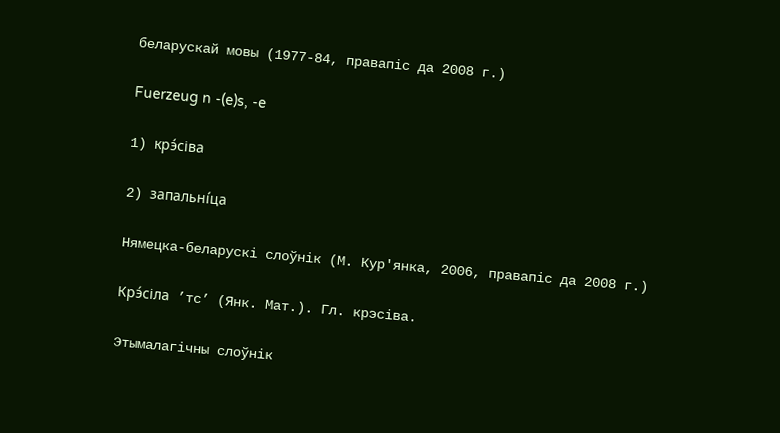беларускай мовы (1977-84, правапіс да 2008 г.)

Fuerzeug n -(e)s, -e

1) крэ́сіва

2) запальні́ца

Нямецка-беларускі слоўнік (М. Кур'янка, 2006, правапіс да 2008 г.)

Крэ́сіла ’тс’ (Янк. Мат.). Гл. крэсіва.

Этымалагічны слоўнік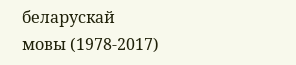беларускай мовы (1978-2017)